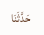حَدَّثَنَا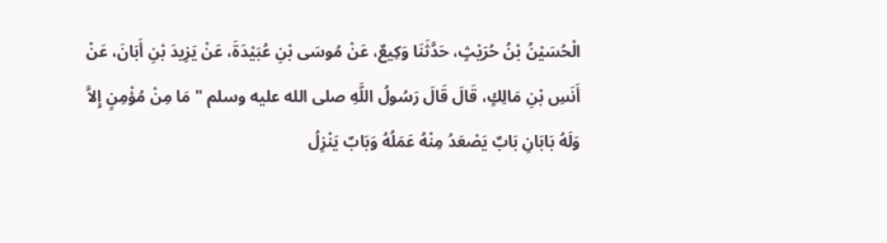الْحُسَيْنُ بْنُ حُرَيْثٍ، حَدَّثَنَا وَكِيعٌ، عَنْ مُوسَى بْنِ عُبَيْدَةَ، عَنْ يَزِيدَ بْنِ أَبَانَ، عَنْ أَنَسِ بْنِ مَالِكٍ، قَالَ قَالَ رَسُولُ اللَّهِ صلى الله عليه وسلم " مَا مِنْ مُؤْمِنٍ إِلاَّ وَلَهُ بَابَانِ بَابٌ يَصْعَدُ مِنْهُ عَمَلُهُ وَبَابٌ يَنْزِلُ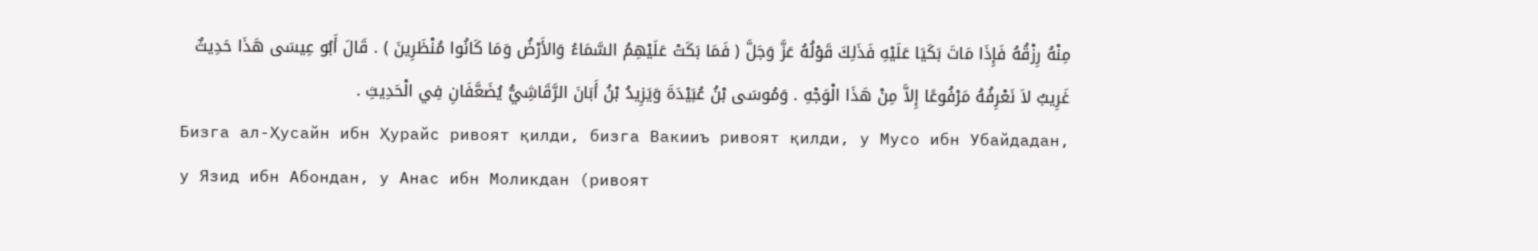مِنْهُ رِزْقُهُ فَإِذَا مَاتَ بَكَيَا عَلَيْهِ فَذَلِكَ قَوْلُهُ عَزَّ وَجَلَّ ( فَمَا بَكَتْ عَلَيْهِمُ السَّمَاءُ وَالأَرْضُ وَمَا كَانُوا مُنْظَرِينَ ) . قَالَ أَبُو عِيسَى هَذَا حَدِيثٌ غَرِيبٌ لاَ نَعْرِفُهُ مَرْفُوعًا إِلاَّ مِنْ هَذَا الْوَجْهِ . وَمُوسَى بْنُ عُبَيْدَةَ وَيَزِيدُ بْنُ أَبَانَ الرَّقَاشِيُّ يُضَعَّفَانِ فِي الْحَدِيثِ .
Бизга ал-Ҳусайн ибн Ҳурайс ривоят қилди, бизга Вакииъ ривоят қилди, у Мусо ибн Убайдадан, у Язид ибн Абондан, у Анас ибн Моликдан (ривоят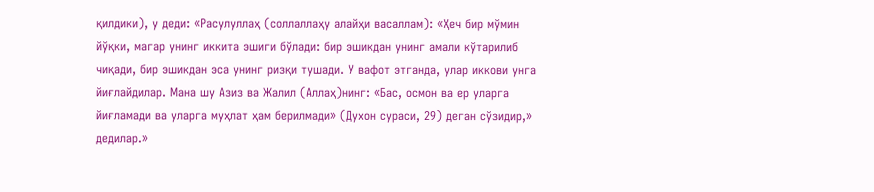қилдики), у деди: «Расулуллаҳ (соллаллаҳу алайҳи васаллам): «Ҳеч бир мўмин йўқки, магар унинг иккита эшиги бўлади: бир эшикдан унинг амали кўтарилиб чиқади, бир эшикдан эса унинг ризқи тушади. У вафот этганда, улар иккови унга йиғлайдилар. Мана шу Азиз ва Жалил (Аллаҳ)нинг: «Бас, осмон ва ер уларга йиғламади ва уларга муҳлат ҳам берилмади» (Духон сураси, 29) деган сўзидир,» дедилар.»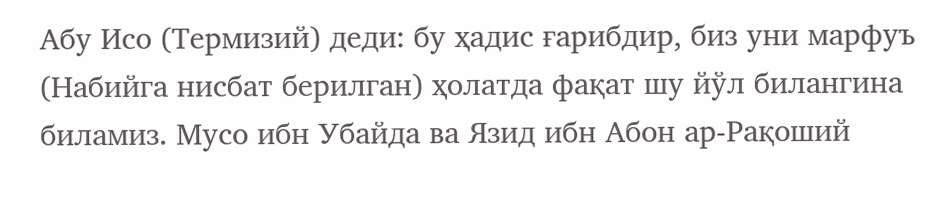Абу Исо (Термизий) деди: бу ҳадис ғарибдир, биз уни марфуъ (Набийга нисбат берилган) ҳолатда фақат шу йўл билангина биламиз. Мусо ибн Убайда ва Язид ибн Абон ар-Рақоший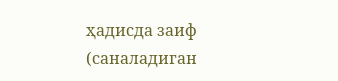ҳадисда заиф (саналадиган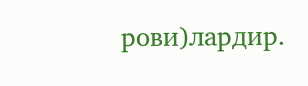рови)лардир.